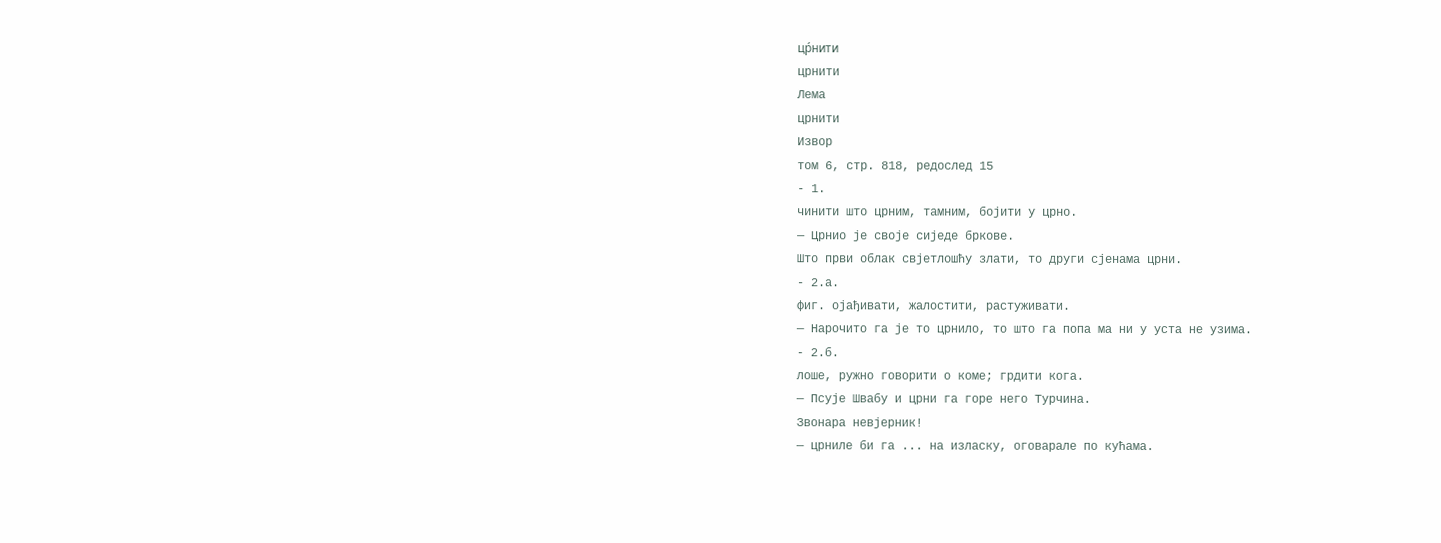цр́нити
црнити
Лема
црнити
Извор
том 6, стр. 818, редослед 15
- 1.
чинити што црним, тамним, бојити у црно.
— Црнио је своје сиједе бркове.
Што први облак свјетлошћу злати, то други сјенама црни.
- 2.а.
фиг. ојађивати, жалостити, растуживати.
— Нарочито га је то црнило, то што га попа ма ни у уста не узима.
- 2.б.
лоше, ружно говорити о коме; грдити кога.
— Псује Швабу и црни га горе него Турчина.
Звонара невјерник!
— црниле би га ... на изласку, оговарале по кућама.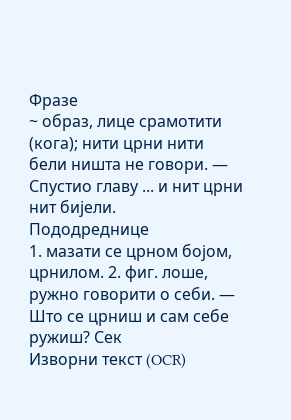Фразе
~ образ, лице срамотити (кога); нити црни нити бели ништа не говори. — Спустио главу ... и нит црни нит бијели.
Пододреднице
1. мазати се црном бојом, црнилом. 2. фиг. лоше, ружно говорити о себи. — Што се црниш и сам себе ружиш? Сек
Изворни текст (OCR)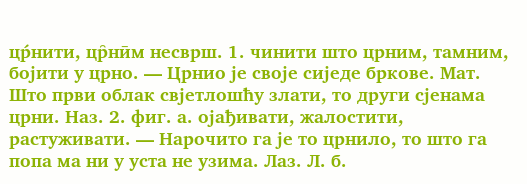цр́нити, цр̑нӣм несврш. 1. чинити што црним, тамним, бојити у црно. — Црнио је своје сиједе бркове. Мат. Што први облак свјетлошћу злати, то други сјенама црни. Наз. 2. фиг. а. ојађивати, жалостити, растуживати. — Нарочито га је то црнило, то што га попа ма ни у уста не узима. Лаз. Л. б.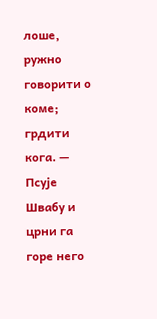лоше, ружно говорити о коме; грдити кога. — Псује Швабу и црни га горе него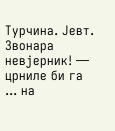Турчина. Јевт. Звонара невјерник! — црниле би га ... на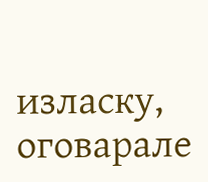изласку, оговарале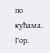по кућама. Гор.